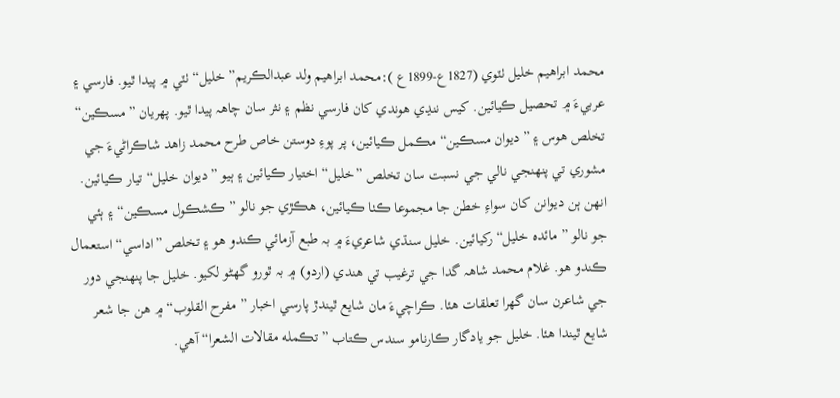محمد ابراهيم خليل ٺٽوي (1827ع-1899ع ):محمد ابراهيم ولد عبدالڪريم” خليل“ ٺٽي ۾ پيدا ٿيو. فارسي ۽ عربيءَ ۾ تحصيل ڪيائين. کيس ننڍي هوندي کان فارسي نظم ۽ نثر سان چاھہ پيدا ٿيو. پهريان ”مسڪين“ تخلص هوس ۽ ”ديوان مسڪين“ مڪمل ڪيائين، پر پوءِ دوستن خاص طرح محمد زاهد شاڪراڻيءَ جي مشوري تي پنھنجي نالي جي نسبت سان تخلص ”خليل“ اختيار ڪيائين ۽ ٻيو ”ديوان خليل“ تيار ڪيائين. انهن ٻن ديوانن کان سواءِ خطن جا مجموعا ڪٺا ڪيائين، هڪڙي جو نالو ” ڪشڪول مسڪين“ ۽ ٻئي جو نالو ” مائده خليل“ رکيائين. خليل سنڌي شاعريءَ ۾ بہ طبع آزمائي ڪندو هو ۽ تخلص ”اداسي“ استعمال ڪندو هو. غلام محمد شاھہ گدا جي ترغيب تي هندي (اردو) ۾ بہ ٿورو گهڻو لکيو. خليل جا پنھنجي دور جي شاعرن سان گهرا تعلقات هئا. ڪراچيءَ مان شايع ٿيندڙ پارسي اخبار ” مفرح القلوب“ ۾ هن جا شعر شايع ٿيندا هئا. خليل جو يادگار ڪارنامو سندس ڪتاب ”تڪمله مقالات الشعرا“ آهي.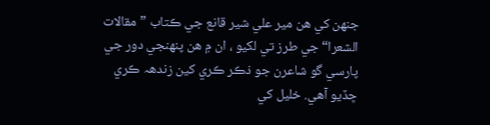جنهن کي هن مير علي شير قانع جي ڪتاب ”مقالات الشعرا“ جي طرز تي لکيو ، ان ۾ هن پنھنجي دور جي پارسي گو شاعرن جو ذڪر ڪري کين زندھہ ڪري ڇڏيو آهي. خليل کي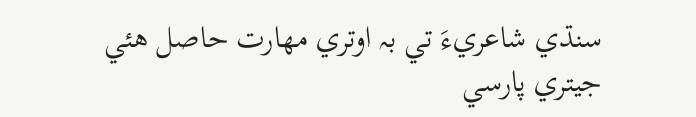سنڌي شاعريءَ تي بہ اوتري مهارت حاصل هئي جيتري پارسي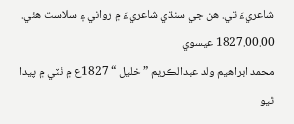شاعريءَ تي. هن جي سنڌي شاعريءَ ۾ رواني ۽ سلاست هئي.
1827.00.00 عيسوي
محمد ابراهيم ولد عبدالڪريم ” خليل “ 1827ع ۾ ٺٽي ۾ پيدا ٿيو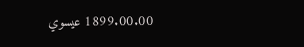1899.00.00 عيسوي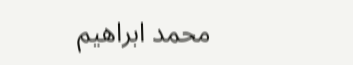محمد ابراهيم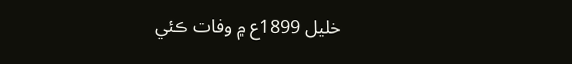خليل 1899ع ۾ وفات ڪئي